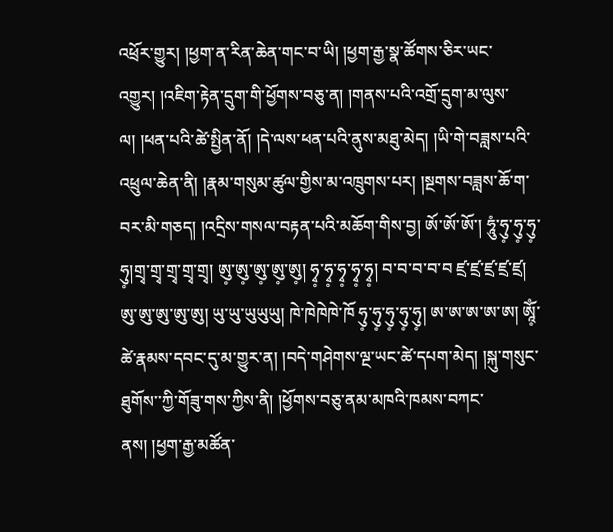འཕྲོར་གྱུར། །ཕྱག་ན་རིན་ཆེན་གང་བ་ཡི། །ཕྱག་རྒྱ་སྣ་ཚོགས་ཅིར་ཡང་འགྱུར། །འཇིག་རྟེན་དྲུག་གི་ཕྱོགས་བཅུ་ན། །གནས་པའི་འགྲོ་དྲུག་མ་ལུས་ལ། །ཕན་པའི་ཚེ་སྤྱིན་ནོ། །དེ་ལས་ཕན་པའི་ནུས་མཐུ་མེད། །ཡི་གེ་བཟླས་པའི་འཕྲུལ་ཆེན་ནི། །རྣམ་གསུམ་ཚུལ་གྱིས་མ་འཁྲུགས་པར། །སྔགས་བཟླས་ཆོ་ག་བར་མི་གཅད། །འདྲིས་གསལ་བརྟན་པའི་མཆོག་གིས་བྱ། ཨོ་ཨོ་ཨོ་། ཧཱུཾ་ཧུ༷་ཧུ༷་ཧུ༷་ཧུ༷།གྲྭ་གྲྭ་གྲྭ་གྲྭ་གྲྭ། ཨུ༷་ཨུ༷་ཨུ༷་ཨུ༷་ཨུ༷། ཧྭ༷་ཧྭ༷་ཧྭ༷་ཧྭ༷་ཧྭ༷། བ་བ་བ་བ་བ ཛྲ་ཛྲ་ཛྲ་ཛྲ་ཛྲ། ཨུ་ཨུ་ཨུ་ཨུ་ཨུ། ཡུ་ཡུ་ཡུཡུཡུ། ཁེ་ཁེཁེཁེ་ཁོ ཧུ༷་ཧུ༷་ཧུ༷་ཧུ༷་ཧུ༷། ཨ་ཨ་ཨ་ཨ་ཨ། ཨཱོཾ༷་ཚེ་རྣམས་དབང་དུ་མ་གྱུར་ན། །བདེ་གཤེགས་ལྔ་ཡང་ཚེ་དཔག་མེད། །སྐུ་གསུང་ཐུགོས་་ཀྱི་གོཟུ་གས་ཀྱིས་ནི། །ཕྱོགས་བཅུ་ནམ་མཁའི་ཁམས་བཀང་ནས། །ཕྱག་རྒྱ་མཚོན་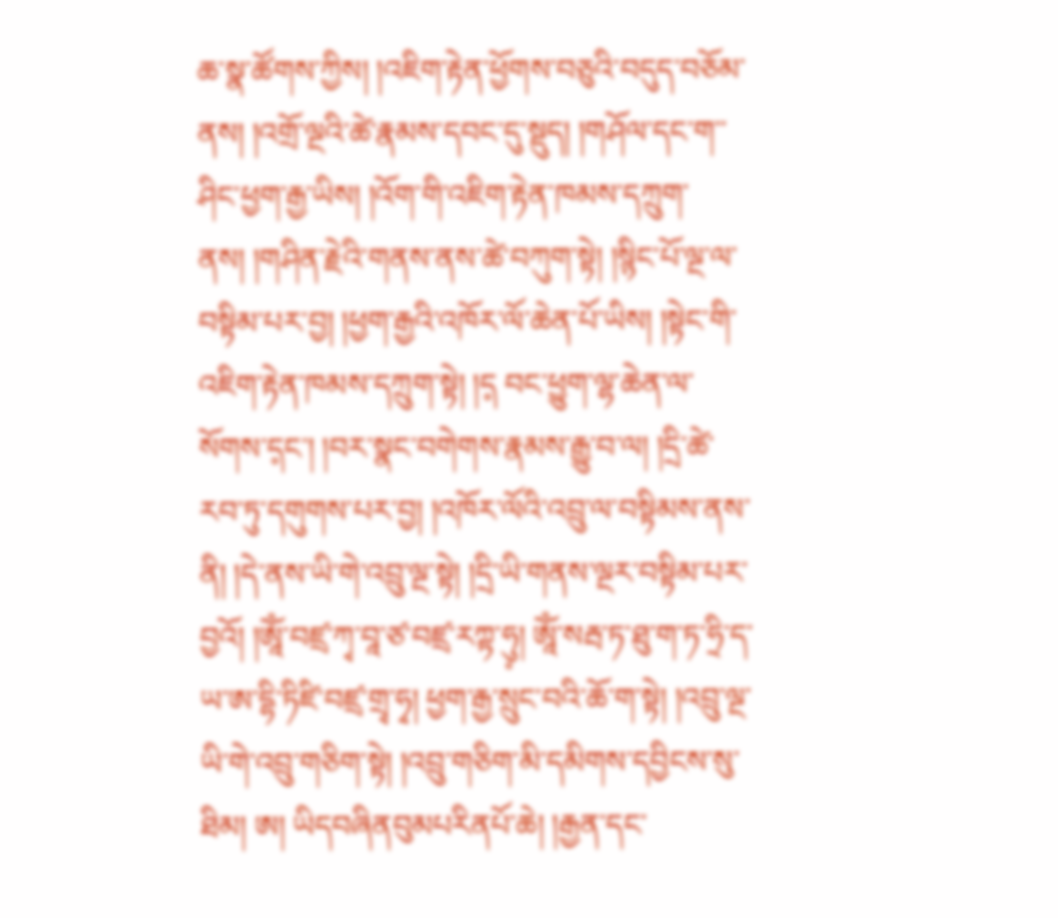ཆ་སྣ་ཚོགས་ཀྱིས། །འཇིག་རྟེན་ཕྱོགས་བཅུའི་བདུད་བཅོམ་ནས། །འགྲོ་ལྔའི་ཚེ་རྣམས་དབང་དུ་སྡུད། །གཤོལ་དང་ག་་ཤིང་ཕྱག་རྒྱ་ཡིས། །འོག་གི་འཇིག་རྟེན་ཁམས་དཀྲུག་ནས། །གཤིན་རྗེའི་གནས་ནས་ཚེ་བཀུག་སྟེ། །སྙིང་པོ་ལྔ་ལ་བསྟིམ་པར་བྱ། །ཕྱག་རྒྱའི་འཁོར་ལོ་ཆེན་པོ་ཡིས། །སྟེང་གི་འཇིག་རྟེན་ཁམས་དཀྲུག་སྟེ། །ད༷ བང་ཕྱུག་ལྷ་ཆེན་ལ་སོགས་ད༷ང་། །བར་སྣང་བགེགས་རྣམས་རྒྱུ་བ་ལ། །དྲི་ཚེ་རབ་ཏུ་དགུགས་པར་བྱ། །འཁོར་ལོའི་འབྲུ་ལ་བསྟིམས་ནས་ནི། །དེ་ནས་ཡི་གེ་འབྲུ་ལྔ་སྟེ། །དྲི་ཡི་གནས་ལྔར་བསྟིམ་པར་བྱའོ། །ཨཱོཾ་བཛྲ་ཀྭ་བཱ་ཙ་བཛྲ་རཀྟ་ཧུ༷། ཨཱོཾ་སརྦ་ཏ་ཐུ་ག་ཏ་ཧྲི་ད་ཡ་ཨ་དྷི་ཏིཛི་བཛྲ་གྲྭ་ཧྭ། ཕྱག་རྒྱ་སྲུང་བའི་ཆོ་ག་སྟེ། །འབྲུ་ལྔ་ཡི་གེ་འབྲུ་གཅིག་སྟེ། །འབྲུ་གཅིག་མི་དམིགས་དབྱིངས་སུ་ཐིམ། ཨ། ཡིདབཞིནབུམཔརིནཔོ་ཆེ། །རྒྱན་དང་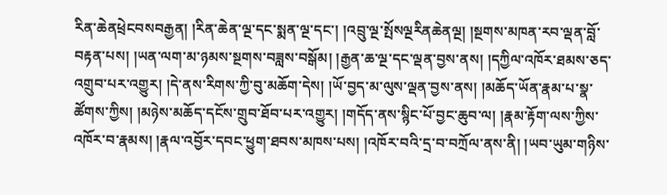རིན་ཆེནཕྲེངབསབརྒྱན། །རིན་ཆེན་ལྔ་དང་སྨན་ལྔ་དང་། །འབྲུ་ལྔ་སྤོསལྔརིནཆེནལྔ། །སྔགས་མཁན་རབ་ལྡན་བློ་བརྟན་པས། །ཡན་ལག་མ་ཉམས་སྔགས་བཟླས་བསྒོམ། །རྒྱན་ཆ་ལྔ་དང་ལྡན་བྱས་ནས། །དཀྱིལ་འཁོར་ཐམས་ཅད་འགྲུབ་པར་འགྱུར། །དེ་ནས་རིགས་ཀྱི་བུ་མཆོག་དེས། །ཡོ་བྱད་མ་ལུས་ལྡན་བྱས་ནས། །མཆོད་ཡོན་རྣམ་པ་སྣ་ཚོགས་ཀྱིས། །མཉེས་མཆོད་དངོས་གྲུབ་ཐོབ་པར་འགྱུར། །གདོད་ནས་སྙིང་པོ་བྱང་ཆུབ་ལ། །རྣམ་རྟོག་ལས་ཀྱིས་འཁོར་བ་རྣམས། །རྣལ་འབྱོར་དབང་ཕྱུག་ཐབས་མཁས་པས། །འཁོར་བའི་དྲ་བ་བཀྲོལ་ནས་ནི། །ཡབ་ཡུམ་གཉིས་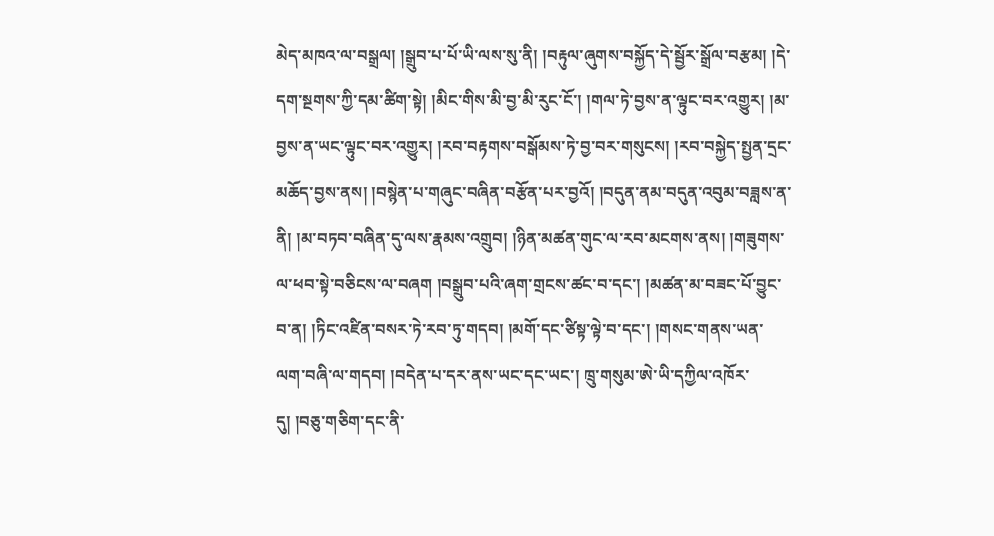མེད་མཁའ་ལ་བསྒྲལ། །སྒྲུབ་པ་པོ་ཡི་ལས་སུ་ནི། །བརྟུལ་ཞུགས་བསྐྱོད་དེ་སྦྱོར་སྒྲོལ་བརྩམ། །དེ་དག་སྔགས་ཀྱི་དམ་ཚིག་སྟེ། །མིང་གིས་མི་བྱ་མི་རུང་ངོ་། །གལ་ཏེ་བྱས་ན་ལྟུང་བར་འགྱུར། །མ་བྱས་ན་ཡང་ལྟུང་བར་འགྱུར། །རབ་བརྟགས་བསྒོམས་ཏེ་བྱ་བར་གསུངས། །རབ་བསྐྱེད་སྤྱན་དྲང་མཆོད་བྱས་ནས། །བསྙེན་པ་གཞུང་བཞིན་བརྩོན་པར་བྱའོ། །བདུན་ནམ་བདུན་འབུམ་བཟླས་ན་ནི། །མ་བཏབ་བཞིན་དུ་ལས་རྣམས་འགྲུབ། །ཉིན་མཚན་གུང་ལ་རབ་མངགས་ནས། །གཟུགས་ལ་ཕབ་སྟེ་བཅིངས་ལ་བཞག །བསྒྲུབ་པའི་ཞག་གྲངས་ཚང་བ་དང་། །མཚན་མ་བཟང་པོ་བྱུང་བ་ན། །ཏིང་འཛིན་བསར་ཏེ་རབ་ཏུ་གདབ། །མགོ་དང་ཙིསྟ་ལྟེ་བ་དང་། །གསང་གནས་ཡན་ལག་བཞི་ལ་གདབ། །བདེན་པ་དར་ནས་ཡང་དང་ཡང་། ཁྲུ་གསུམ་ཨེ་ཡི་དཀྱིལ་འཁོར་དུ། །བཅུ་གཅིག་དང་ནི་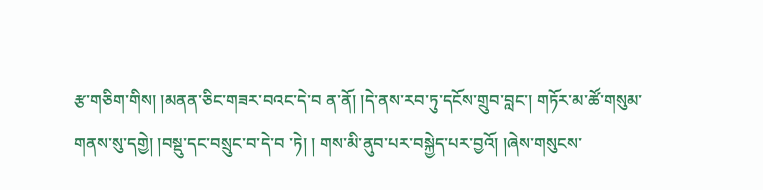རྩ་གཅིག་གིས། །མནན་ཅིང་གཟར་བའང་དེ་བ ན་ནོ། །དེ་ནས་རབ་ཏུ་དངོས་གྲུབ་བླང་། གཏོར་མ་ཚོ་གསུམ་གནས་སུ་དགྱེ། །བསྡུ་དང་བསྲུང་བ་དེ་བ ་ཏེ། ། གས་མི་ནུབ་པར་བསྐྱེད་པར་བྱའོ། །ཞེས་གསུངས་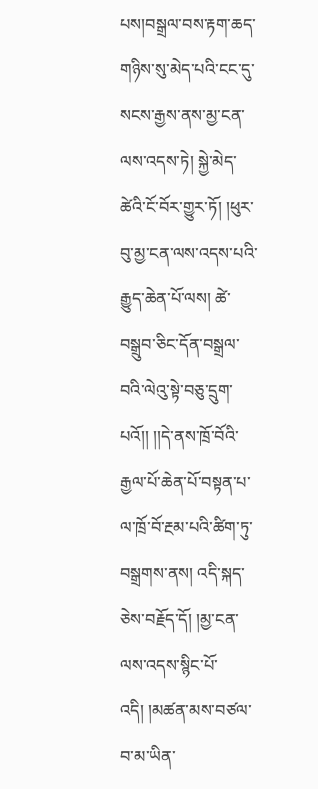པས།བསྒྲལ་བས་རྟག་ཆད་གཉིས་སུ་མེད་པའི་ངང་དུ་སངས་རྒྱས་ནས་མྱ་ངན་ལས་འདས་ཏེ། སྐྱེ་མེད་ཚེའི་ངོ་བོར་གྱུར་ཏོ། །ཕུར་བུ་མྱ་ངན་ལས་འདས་པའི་རྒྱུད་ཆེན་པོ་ལས། ཚེ་བསྒྲུབ་ཅིང་དོན་བསྒྲལ་བའི་ལེའུ་སྟེ་བཅུ་དྲུག་པའོ།། །།དེ་ནས་ཁྲོ་བོའི་རྒྱལ་པོ་ཆེན་པོ་བསྟན་པ་ལ་ཁྲོ་བོ་རྔམ་པའི་ཚིག་ཏུ་བསྒྲགས་ནས། འདི་སྐད་ཅེས་བརྗོད་དོ། །མྱ་ངན་ལས་འདས་སྙིང་པོ་འདི། །མཚན་མས་བཙལ་བ་མ་ཡིན་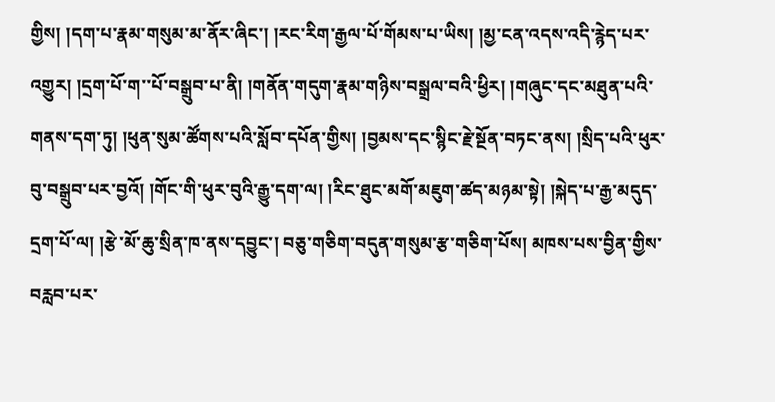གྱིས། །དག་པ་རྣམ་གསུམ་མ་ནོར་ཞིང་། །རང་རིག་རྒྱལ་པོ་གོམས་པ་ཡིས། །མྱ་ངན་འདས་འདི་རྙེད་པར་འགྱུར། །དྲག་པོ་ག་་པོ་བསྒྲུབ་པ་ནི། །གནོན་གདུག་རྣམ་གཉིས་བསྒྲལ་བའི་ཕྱིར། །གཞུང་དང་མཐུན་པའི་གནས་དག་ཏུ། །ཕུན་སུམ་ཚོགས་པའི་སློབ་དཔོན་གྱིས། །བྱམས་དང་སྙིང་རྗེ་སྔོན་བཏང་ནས། །སྲིད་པའི་ཕུར་བུ་བསྒྲུབ་པར་བྱའོ། །གོང་གི་ཕུར་བུའི་རྒྱུ་དག་ལ། །རིང་ཐུང་མགོ་མཇུག་ཚད་མཉམ་སྟེ། །སྐེད་པ་རྒྱ་མདུད་དྲག་པོ་ལ། །རྩེ་མོ་ཆུ་སྲིན་ཁ་ནས་དབྱུང་། བཅུ་གཅིག་བདུན་གསུམ་རྩ་གཅིག་པོས། མཁས་པས་བྱིན་གྱིས་བརླབ་པར་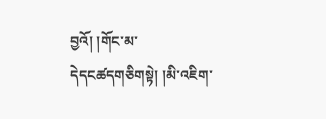བྱའོ། །གོང་མ་དེདངཚདགཅིགསྟེ། །མི་འཇིག་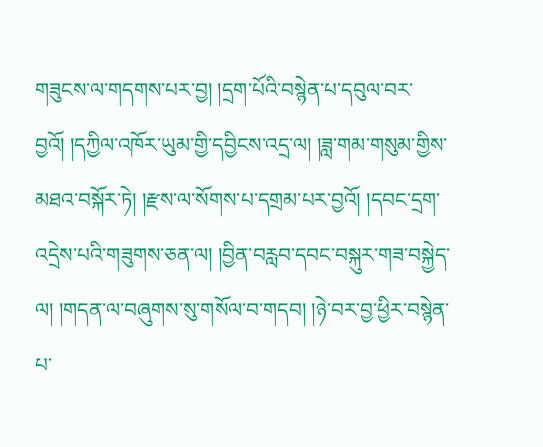གཟུངས་ལ་གདགས་པར་བྱ། །དྲག་པོའི་བསྙེན་པ་དབུལ་བར་བྱའོ། །དཀྱིལ་འཁོར་ཡུམ་གྱི་དབྱིངས་འདྲ་ལ། །ཟླ་གམ་གསུམ་གྱིས་མཐའ་བསྐོར་ཏེ། །རྫས་ལ་སོགས་པ་དགྲམ་པར་བྱའོ། །དབང་དྲག་འདྲེས་པའི་གཟུགས་ཅན་ལ། །བྱིན་བརླབ་དབང་བསྐུར་གཟ་བསྐྱེད་ལ། །གདན་ལ་བཞུགས་སུ་གསོལ་བ་གདབ། །ཉེ་བར་བྱ་ཕྱིར་བསྙེན་པ་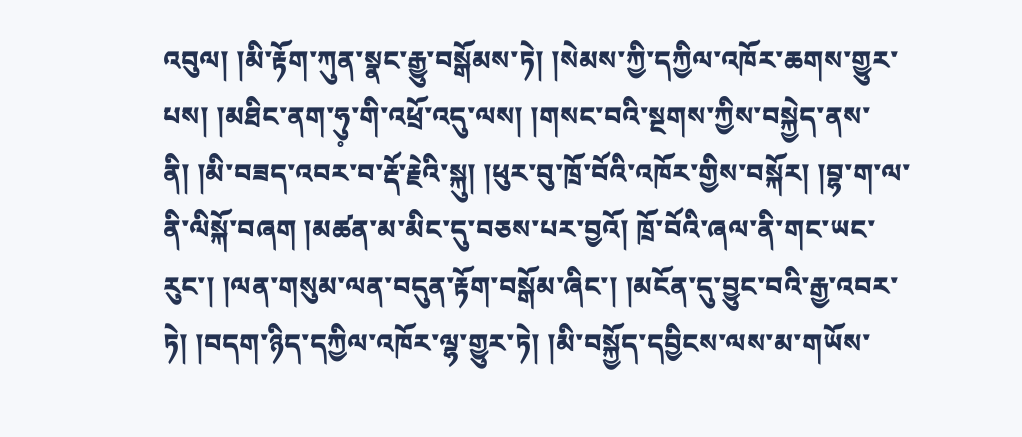འབུལ། །མི་རྟོག་ཀུན་སྣང་རྒྱུ་བསྒོམས་ཏེ། །སེམས་ཀྱི་དཀྱིལ་འཁོར་ཆགས་གྱུར་པས། །མཐིང་ནག་ཧུ༷་གི་འཕྲོ་འདུ་ལས། །གསང་བའི་སྔགས་ཀྱིས་བསྐྱེད་ནས་ནི། །མི་བཟད་འབར་བ་རྡོ་རྗེའི་སྐུ། །ཕུར་བུ་ཁྲོ་བོའི་འཁོར་གྱིས་བསྐོར། །བྷ་ག་ལ་ནི་ལིསྐོ་བཞག །མཚན་མ་མིང་དུ་བཅས་པར་བྱའོ། ཁྲོ་བོའི་ཞལ་ནི་གང་ཡང་རུང་། །ལན་གསུམ་ལན་བདུན་རྟོག་བསྒོམ་ཞིང་། །མངོན་དུ་བྱུང་བའི་རྒྱ་འབར་ཏེ། །བདག་ཉིད་དཀྱིལ་འཁོར་ལྷ་གྱུར་ཏེ། །མི་བསྐྱོད་དབྱིངས་ལས་མ་གཡོས་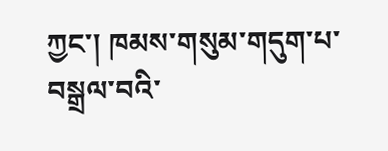ཀྱང་། ཁམས་གསུམ་གདུག་པ་བསྒྲལ་བའི་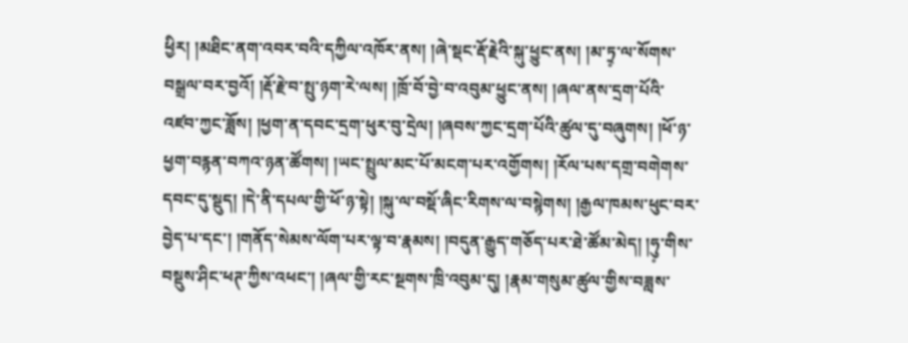ཕྱིར། །མཐིང་ནག་འབར་བའི་དཀྱིལ་འཁོར་ནས། །ཞེ་སྡང་རྡོ་རྗེའི་སྐུ་ཕྱུང་ནས། །མ་ཏྲ༷་ལ་སོགས་བསྒྲལ་བར་བྱའོ། །རྡོ་རྗེ་བ་སྤུ་ཉག་རེ་ལས། །ཁྲོ་བོ་བྱེ་བ་འབུམ་ཕྱུང་ནས། །ཞལ་ནས་དྲག་པོའི་འཛབ་ཀྱང་ཟློས། །ཕྱག་ན་དབང་དྲག་ཕུར་བུ་དྲེལ། །ཞབས་ཀྱང་དྲག་པོའི་ཚུལ་དུ་བཞུགས། །ཕོ་ཉ་ཕྱག་བརྙན་བཀའ་ཉན་ཚོགས། །ཡང་སྤྲུལ་མང་པོ་མངག་པར་འགྱོགས། །རོལ་པས་དགྲ་བགེགས་དབང་དུ་སྡུད། །དེ་ནི་དཔལ་གྱི་ཕོ་ཉ་སྟེ། །སྐུ་ལ་བསྡོ་ཞིང་རིགས་ལ་བསྙེགས། །རྒྱལ་ཁམས་ཕུང་བར་བྱེད་པ་དང་། །གནོད་སེམས་ལོག་པར་ལྟ་བ་རྣམས། །བདུན་རྒྱུད་གཅོད་པར་ཐེ་ཚོམ་མེད། །ཧུ༷་གིས་བསྡུས་ཤིང་ཕཊ་ཀྱིས་འཕང་། །ཞལ་གྱི་རང་སྔགས་ཁྲི་འབུམ་དུ། །རྣམ་གསུམ་ཚུལ་གྱིས་བཟླས་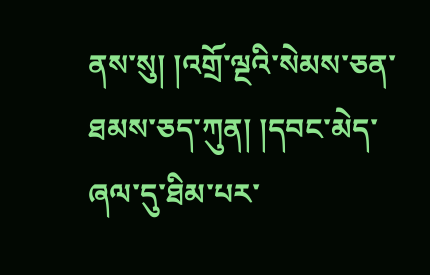ནས་སུ། །འགྲོ་ལྔའི་སེམས་ཅན་ཐམས་ཅད་ཀུན། །དབང་མེད་ཞལ་དུ་ཐིམ་པར་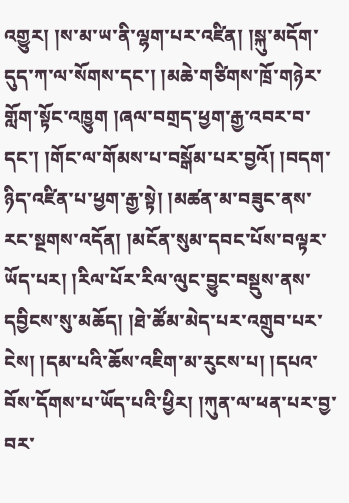འགྱུར། །ས་མ་ཡ་ནི་ལྷག་པར་འཛིན། །སྐུ་མདོག་དུད་ཀ་ལ་སོགས་དང་། །མཆེ་གཙིགས་ཁྲོ་གཉེར་གློག་སྟོང་འཁྱུག །ཞལ་བགྲད་ཕྱག་རྒྱ་འབར་བ་དང་། །གོང་ལ་གོམས་པ་བསྒོམ་པར་བྱའོ། །བདག་ཉིད་འཛིན་པ་ཕྱག་རྒྱ་སྟེ། །མཚན་མ་བཟུང་ནས་རང་སྔགས་འདོན། །མངོན་སུམ་དབང་པོས་བལྟར་ཡོད་པར། །རིལ་པོར་རིལ་ལུང་བྱུང་བསྡུས་ནས་དབྱིངས་སུ་མཆོད། །ཐེ་ཚོམ་མེད་པར་འགྲུབ་པར་ངེས། །དམ་པའི་ཆོས་འཇིག་མ་རུངས་པ། །དཔའ་བོས་དོགས་པ་ཡོད་པའི་ཕྱིར། །ཀུན་ལ་ཕན་པར་བྱ་བར་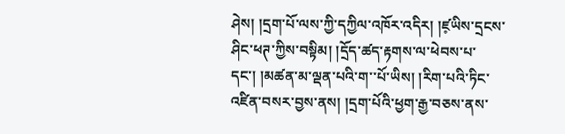ཤེས། །དྲག་པོ་ལས་ཀྱི་དཀྱིལ་འཁོར་འདིར། །ཛ༷ཡིས་དྲངས་ཤིང་ཕཊ་ཀྱིས་བསྟིམ། །དྲོད་ཚད་རྟགས་ལ་ཕེབས་པ་དང་། །མཚན་མ་ལྡན་པའི་ག་་པོ་ཡིས། །རིག་པའི་ཏིང་འཛིན་བསར་བྱས་ནས། །དྲག་པོའི་ཕྱག་རྒྱ་བཅས་ནས་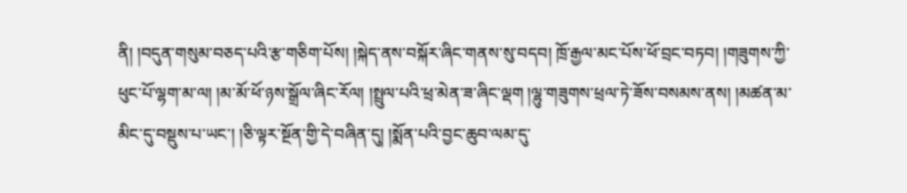ནི། །བདུན་གསུམ་བཅད་པའི་རྩ་གཅིག་པོས། །སྐེད་ནས་བསྐོར་ཞིང་གནས་སུ་བདབ། ཁྲོ་རྒྱལ་མང་པོས་ཕོ་བྲང་བཏབ། །གཟུགས་ཀྱི་ཕུང་པོ་ལྷག་མ་ལ། །མ་མོ་ཕོ་ཉས་སྒྲོལ་ཞིང་རོལ། །སྤྲུལ་པའི་ཕྲ་མེན་ཟ་ཞིང་ལྡག །ལྷུ་གཟུགས་ཕྲལ་ཏེ་ཟོས་བསམས་ནས། །མཚན་མ་མིང་དུ་བསྡུས་པ་ཡང་། །ཅི་ལྟར་སྔོན་གྱི་དེ་བཞིན་དུ། །སྨོན་པའི་བྱང་ཆུབ་ལམ་དུ་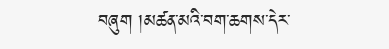བཞུག །མཚན་མའི་བག་ཆགས་དེར་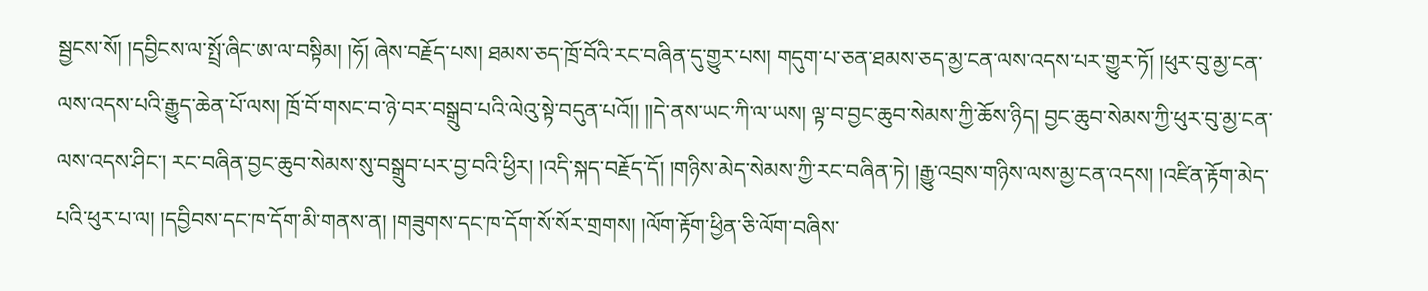སྦྱངས་སོ། །དབྱིངས་ལ་སྤྲོ་ཞིང་ཨ་ལ་བསྟིམ། །ཧོ། ཞེས་བརྗོད་པས། ཐམས་ཅད་ཁྲོ་བོའི་རང་བཞིན་དུ་གྱུར་པས། གདུག་པ་ཅན་ཐམས་ཅད་མྱ་ངན་ལས་འདས་པར་གྱུར་ཏོ། །ཕུར་བུ་མྱ་ངན་ལས་འདས་པའི་རྒྱུད་ཆེན་པོ་ལས། ཁྲོ་བོ་གསང་བ་ཉེ་བར་བསྒྲུབ་པའི་ལེའུ་སྟེ་བདུན་པའོ།། །།དེ་ནས་ཡང་ཀི་ལ་ཡས། ལྟ་བ་བྱང་ཆུབ་སེམས་ཀྱི་ཆོས་ཉིད། བྱང་ཆུབ་སེམས་ཀྱི་ཕུར་བུ་མྱ་ངན་ལས་འདས་ཤིང་། རང་བཞིན་བྱང་ཆུབ་སེམས་སུ་བསྒྲུབ་པར་བྱ་བའི་ཕྱིར། །འདི་སྐད་བརྗོད་དོ། །གཉིས་མེད་སེམས་ཀྱི་རང་བཞིན་ཏེ། །རྒྱུ་འབྲས་གཉིས་ལས་མྱ་ངན་འདས། །འཛིན་རྟོག་མེད་པའི་ཕུར་པ་ལ། །དབྱིབས་དང་ཁ་དོག་མི་གནས་ན། །གཟུགས་དང་ཁ་དོག་སོ་སོར་གྲགས། །ལོག་རྟོག་ཕྱིན་ཅི་ལོག་བཞིས་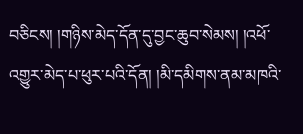བཅིངས། །གཉིས་མེད་དོན་དུ་བྱང་ཆུབ་སེམས། །འཕོ་འགྱུར་མེད་པ་ཕུར་པའི་དོན། །མི་དམིགས་ནམ་མཁའི་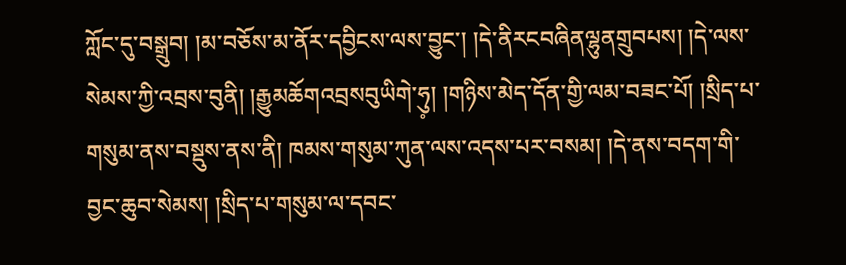ཀློང་དུ་བསྒྲུབ། །མ་བཅོས་མ་ནོར་དབྱིངས་ལས་བྱུང་། །དེ་ནིརངབཞིནལྷུནགྲུབཔས། །དེ་ལས་སེམས་ཀྱི་འབྲས་བུནི། །རྒྱུམཆོགའབྲསབུཡིགེ་ཧུ༷། །གཉིས་མེད་དོན་གྱི་ལམ་བཟང་པོ། །སྲིད་པ་གསུམ་ནས་བསྡུས་ནས་ནི། ཁམས་གསུམ་ཀུན་ལས་འདས་པར་བསམ། །དེ་ནས་བདག་གི་བྱང་ཆུབ་སེམས། །སྲིད་པ་གསུམ་ལ་དབང་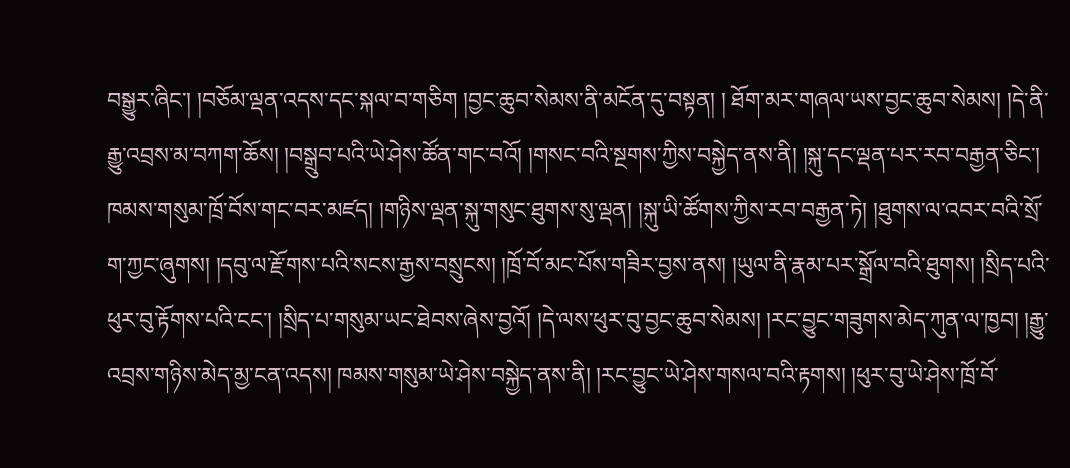བསྒྱུར་ཞིང་། །བཅོམ་ལྡན་འདས་དང་སྐལ་བ་གཅིག །བྱང་ཆུབ་སེམས་ནི་མངོན་དུ་བསྟན། ། ཐོག་མར་གཞལ་ཡས་བྱང་ཆུབ་སེམས། །དེ་ནི་རྒྱུ་འབྲས་མ་བཀག་ཆོས། །བསྒྲུབ་པའི་ཡེ་ཤེས་ཚོན་གང་བའོ། །གསང་བའི་སྔགས་ཀྱིས་བསྐྱེད་ནས་ནི། །སྐུ་དང་ལྡན་པར་རབ་བརྒྱན་ཅིང་། ཁམས་གསུམ་ཁྲོ་བོས་གང་བར་མཛད། །གཉིས་ལྡན་སྐུ་གསུང་ཐུགས་སུ་ལྡན། །སྐུ་ཡི་ཚོགས་ཀྱིས་རབ་བརྒྱན་ཏེ། །ཐུགས་ལ་འབར་བའི་སྲོ་ག་ཀྱང་ཞུགས། །དབུ་ལ་རྗོ་གས་པའི་སངས་རྒྱས་བསྲུངས། །ཁྲོ་བོ་མང་པོས་གཟིར་བྱས་ནས། །ཡུལ་ནི་རྣམ་པར་སྒྲོལ་བའི་ཐུགས། །སྲིད་པའི་ཕུར་བུ་རྟོགས་པའི་ངང་། །སྲིད་པ་གསུམ་ཡང་ཐེབས་ཞེས་བྱའོ། །དེ་ལས་ཕུར་བུ་བྱང་ཆུབ་སེམས། །རང་བྱུང་གཟུགས་མེད་ཀུན་ལ་ཁྱབ། །རྒྱུ་འབྲས་གཉིས་མེད་མྱ་ངན་འདས། ཁམས་གསུམ་ཡེ་ཤེས་བསྐྱེད་ནས་ནི། །རང་བྱུང་ཡེ་ཤེས་གསལ་བའི་རྟགས། །ཕུར་བུ་ཡེ་ཤེས་ཁྲོ་བོ་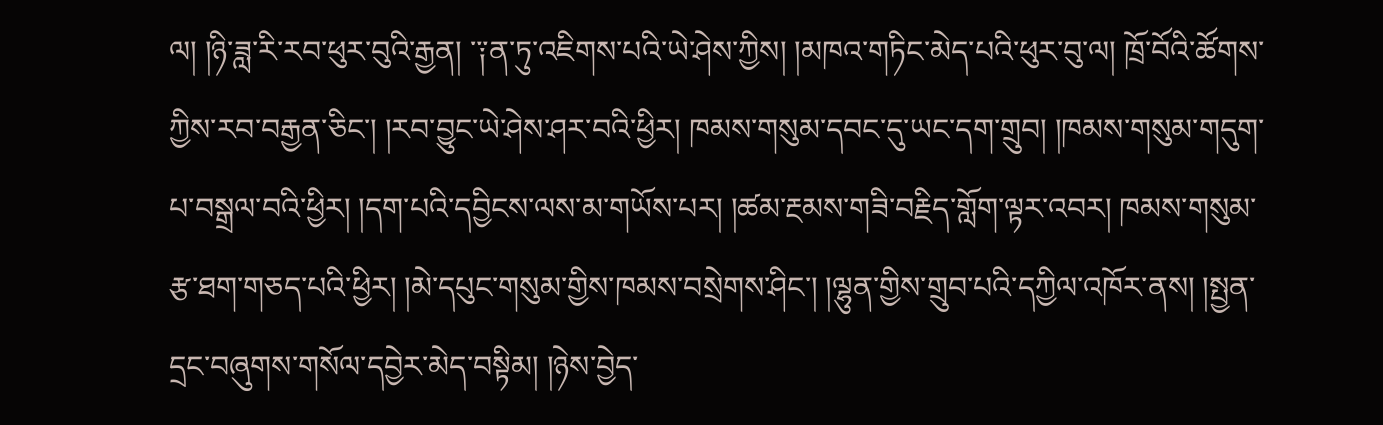ལ། །ཉི་ཟླ་རི་རབ་ཕུར་བུའི་རྒྱན། ་༑ན་ཏུ་འཇིགས་པའི་ཡེ་ཤེས་ཀྱིས། །མཁའ་གཏིང་མེད་པའི་ཕུར་བུ་ལ། ཁྲོ་བོའི་ཚོགས་ཀྱིས་རབ་བརྒྱན་ཅིང་། །རབ་བྱུང་ཡེ་ཤེས་ཤར་བའི་ཕྱིར། ཁམས་གསུམ་དབང་དུ་ཡང་དག་གྲུབ། །ཁམས་གསུམ་གདུག་པ་བསྒྲལ་བའི་ཕྱིར། །དག་པའི་དབྱིངས་ལས་མ་གཡོས་པར། །ཚམ་རྔམས་གཟི་བརྗིད་གློག་ལྟར་འབར། ཁམས་གསུམ་རྩ་ཐག་གཅད་པའི་ཕྱིར། །མེ་དཔུང་གསུམ་གྱིས་ཁམས་བསྲེགས་ཤིང་། །ལྷུན་གྱིས་གྲུབ་པའི་དཀྱིལ་འཁོར་ནས། །སྤྱན་དྲང་བཞུགས་གསོལ་དབྱེར་མེད་བསྟིམ། །ཉེས་བྱེད་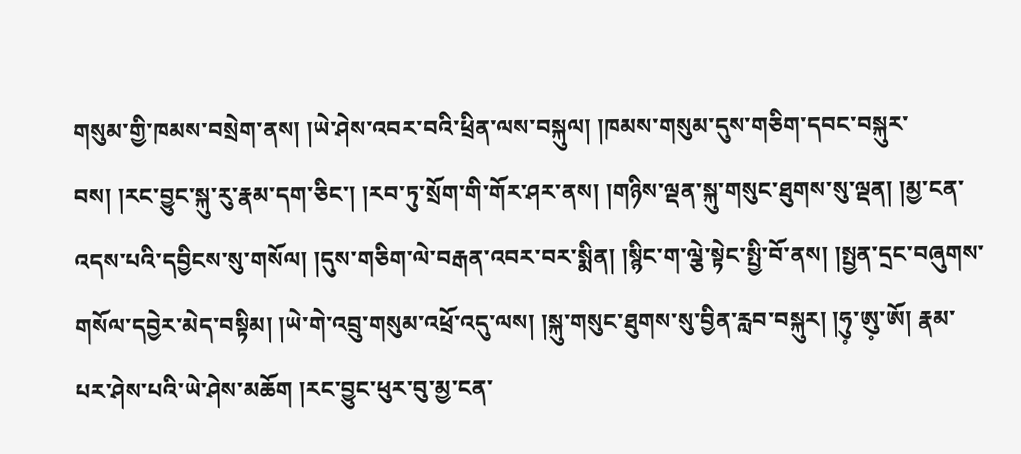གསུམ་གྱི་ཁམས་བསྲེག་ནས། །ཡེ་ཤེས་འབར་བའི་ཕྲིན་ལས་བསྐུལ། །ཁམས་གསུམ་དུས་གཅིག་དབང་བསྐུར་བས། །རང་བྱུང་སྐུ་རུ་རྣམ་དག་ཅིང་། །རབ་ཏུ་སྲོག་གི་གོར་ཤར་ནས། །གཉིས་ལྡན་སྐུ་གསུང་ཐུགས་སུ་ལྡན། །མྱ་ངན་འདས་པའི་དབྱིངས་སུ་གསོལ། །དུས་གཅིག་ལེ་བརྒན་འབར་བར་སྨིན། །སྙིང་ག་ལྕེ་སྟེང་སྤྱི་བོ་ནས། །སྤྱན་དྲང་བཞུགས་གསོལ་དབྱེར་མེད་བསྟིམ། །ཡེ་གེ་འབྲུ་གསུམ་འཕྲོ་འདུ་ལས། །སྐུ་གསུང་ཐུགས་སུ་བྱིན་རླབ་བསྐུར། །ཧུ༷་ཨུ༷་ཨོ། རྣམ་པར་ཤེས་པའི་ཡེ་ཤེས་མཆོག །རང་བྱུང་ཕུར་བུ་མྱ་ངན་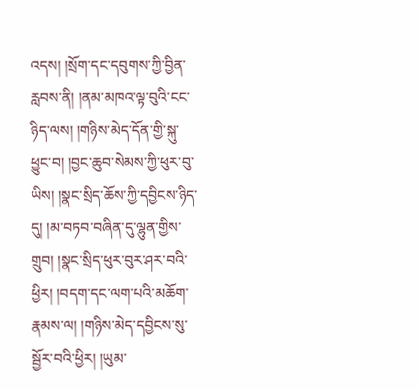འདས། །སྲོག་དང་དབུགས་ཀྱི་བྱིན་རླབས་ནི། །ནམ་མཁའ་ལྟ་བུའི་ངང་ཉིད་ལས། །གཉིས་མེད་དོན་གྱི་སྐུ་ཕྱུང་བ། །བྱང་ཆུབ་སེམས་ཀྱི་ཕུར་བུ་ཡིས། །སྣང་སྲིད་ཆོས་ཀྱི་དབྱིངས་ཉིད་དུ། །མ་བཏབ་བཞིན་དུ་ལྷུན་གྱིས་གྲུབ། །སྣང་སྲིད་ཕུར་བུར་ཤར་བའི་ཕྱིར། །བདག་དང་ལག་པའི་མཆོག་རྣམས་ལ། །གཉིས་མེད་དབྱིངས་སུ་སྦྱོར་བའི་ཕྱིར། །ཡུམ་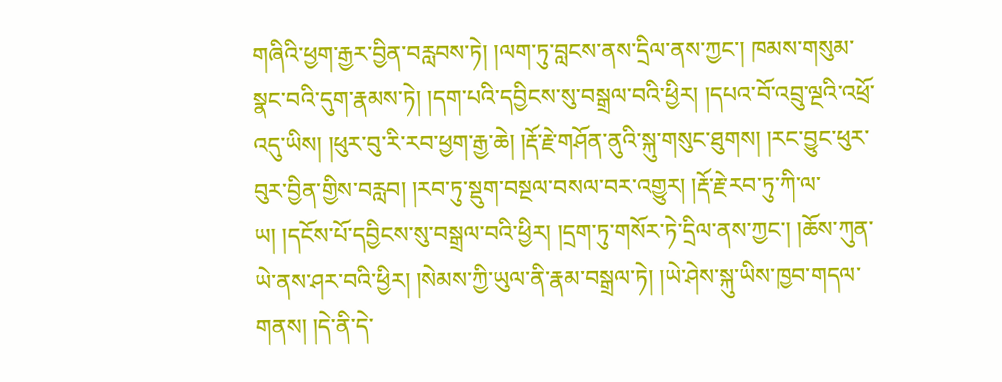གཞིའི་ཕྱག་རྒྱར་བྱིན་བརླབས་ཏེ། །ལག་ཏུ་བླངས་ནས་དྲིལ་ནས་ཀྱང་། ཁམས་གསུམ་སྣང་བའི་དུག་རྣམས་ཏེ། །དག་པའི་དབྱིངས་སུ་བསྒྲལ་བའི་ཕྱིར། །དཔའ་བོ་འབྲུ་ལྔའི་འཕྲོ་འདུ་ཡིས། །ཕུར་བུ་རི་རབ་ཕྱག་རྒྱ་ཆེ། །རྡོ་རྗེ་གཤོན་ནུའི་སྐུ་གསུང་ཐུགས། །རང་བྱུང་ཕུར་བུར་བྱིན་གྱིས་བརླབ། །རབ་ཏུ་སྡུག་བསྔལ་བསལ་བར་འགྱུར། །རྡོ་རྗེ་རབ་ཏུ་ཀི་ལ་ཡ། །དངོས་པོ་དབྱིངས་སུ་བསྒྲལ་བའི་ཕྱིར། །དྲག་ཏུ་གསོར་ཏེ་དྲིལ་ནས་ཀྱང་། །ཆོས་ཀུན་ཡེ་ནས་ཤར་བའི་ཕྱིར། །སེམས་ཀྱི་ཡུལ་ནི་རྣམ་བསྒྲལ་ཏེ། །ཡེ་ཤེས་སྐུ་ཡིས་ཁྱབ་གདལ་གནས། །དེ་ནི་དེ་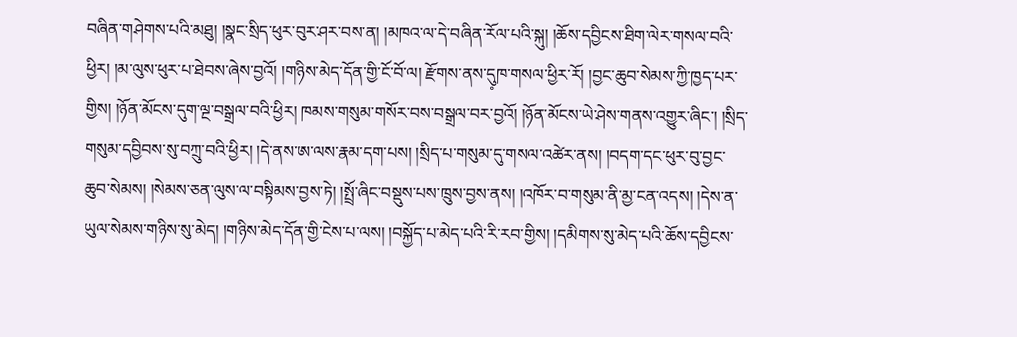བཞིན་གཤེགས་པའི་མཐུ། །སྣང་སྲིད་ཕུར་བུར་ཤར་བས་ན། །མཁའ་ལ་དེ་བཞིན་རོལ་པའི་སྐུ། །ཆོས་དབྱིངས་ཐིག་ལེར་གསལ་བའི་ཕྱིར། །མ་ལུས་ཕུར་པ་ཐེབས་ཞེས་བྱའོ། །གཉིས་མེད་དོན་གྱི་ངོ་བོ་ལ། རྫོགས་ནས་དུ༷ཁ་གསལ་ཕྱིར་རོ། །བྱང་ཆུབ་སེམས་ཀྱི་ཁྱད་པར་གྱིས། །ཉོན་མོངས་དུག་ལྔ་བསྒྲལ་བའི་ཕྱིར། ཁམས་གསུམ་གསོར་བས་བསྒྲལ་བར་བྱའོ། །ཉོན་མོངས་ཡེ་ཤེས་གནས་འགྱུར་ཞིང་། །སྲིད་གསུམ་དབྱིབས་སུ་བཀྲུ་བའི་ཕྱིར། །དེ་ནས་ཨ་ལས་རྣམ་དག་པས། །སྲིད་པ་གསུམ་དུ་གསལ་འཚེར་ནས། །བདག་དང་ཕུར་བུ་བྱང་ཆུབ་སེམས། །སེམས་ཅན་ལུས་ལ་བསྟིམས་བྱས་ཏེ། །སྤྲོ་ཞིང་བསྡུས་པས་ཁྲུས་བྱས་ནས། །འཁོར་བ་གསུམ་ནི་མྱ་ངན་འདས། །དེས་ན་ཡུལ་སེམས་གཉིས་སུ་མེད། །གཉིས་མེད་དོན་གྱི་ངེས་པ་ལས། །བསྐྱོད་པ་མེད་པའི་རི་རབ་གྱིས། །དམིགས་སུ་མེད་པའི་ཆོས་དབྱིངས་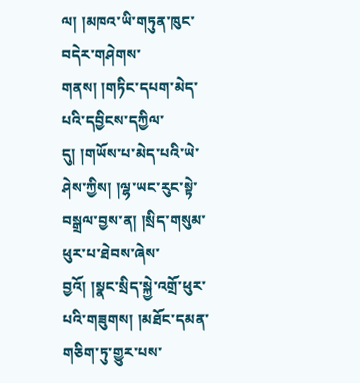ལ། །མཁའ་ཡི་གཏུན་ཁུང་བདེར་གཤེགས་གནས། །གཏིང་དཔག་མེད་པའི་དབྱིངས་དཀྱིལ་དུ། །གཡོས་པ་མེད་པའི་ཡེ་ཤེས་ཀྱིས། །ལྷ་ཡང་རུང་སྟེ་བསྒྲལ་བྱས་ན། །སྲིད་གསུམ་ཕུར་པ་ཐེབས་ཞེས་བྱའོ། །སྣང་སྲིད་སྐྱེ་འགྲོ་ཕུར་པའི་གཟུགས། །མཐོང་དམན་གཅིག་ཏུ་གྱུར་པས་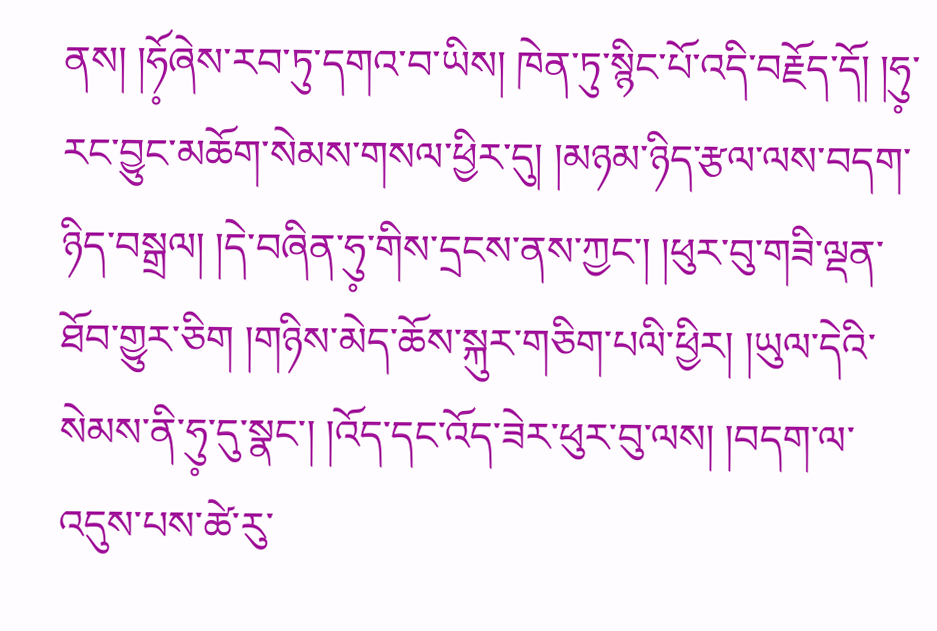ནས། །ཧོ༷ཞེས་རབ་ཏུ་དགའ་བ་ཡིས། ཁེན་ཏུ་སྙིང་པོ་འདི་བརྗོད་དོ། །ཧུ༷་རང་བྱུང་མཆོག་སེམས་གསལ་ཕྱིར་དུ། །མཉམ་ཉིད་རྩལ་ལས་བདག་ཉིད་བསྒྲལ། །དེ་བཞིན་ཧུ༷་གིས་དྲངས་ནས་ཀྱང་། །ཕུར་བུ་གཟི་ལྡན་ཐོབ་གྱུར་ཅིག །གཉིས་མེད་ཆོས་སྐུར་གཅིག་པལི་ཕྱིར། །ཡུལ་དེའི་སེམས་ནི་ཧུ༷་དུ་སྣང་། །འོད་དང་འོད་ཟེར་ཕུར་བུ་ལས། །བདག་ལ་འདུས་པས་ཚེ་རུ་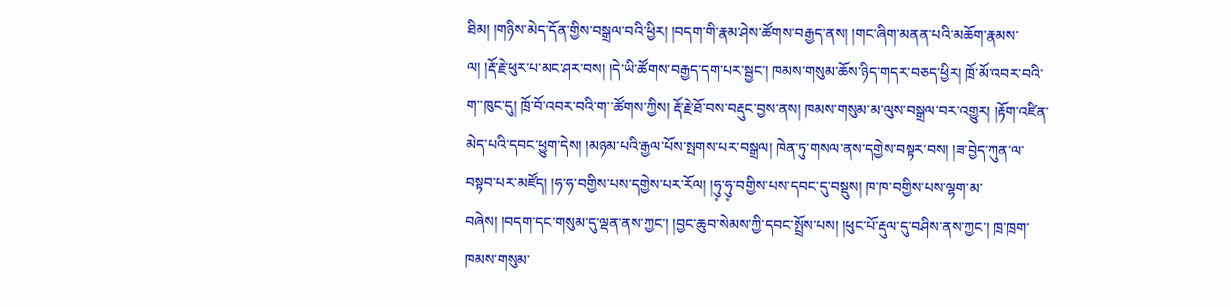ཐིམ། །གཉིས་མེད་དོན་གྱིས་བསྒྲལ་བའི་ཕྱིར། །བདག་གི་རྣམ་ཤེས་ཚོགས་བརྒྱད་ནས། །གང་ཞིག་མནན་པའི་མཆོག་རྣམས་ལ། །རྡོ་རྗེ་ཕུར་པ་མང་ཤར་བས། །དེ་ཡི་ཚོགས་བརྒྱད་དག་པར་སྦྱང་། ཁམས་གསུམ་ཆོས་ཉིད་གདར་བཅད་ཕྱིར། ཁྲོ་མོ་འབར་བའི་ག་་ཁུང་དུ། ཁྲོ་བོ་འབར་བའི་ག་་ཚོགས་ཀྱིས། རྡོ་རྗེ་ཐོ་བས་བརྡུང་བྱས་ནས། ཁམས་གསུམ་མ་ལུས་བསྒྲལ་བར་འགྱུར། །རྟོག་འཛིན་མེད་པའི་དབང་ཕྱུག་དེས། །མཉམ་པའི་རྒྱལ་པོས་སྤགས་པར་བསྒྲལ། ཁེན་ཏུ་གསལ་ནས་དགྱེས་བསྟར་བས། །ཟ་བྱེད་ཀུན་ལ་བསྟབ་པར་མཛོད། །ཧ་ཧ་བགྱིས་པས་དགྱེས་པར་རོལ། །ཧུ༷་ཧུ༷་བགྱིས་པས་དབང་དུ་བསྡུས། ཁ་ཁ་བགྱིས་པས་ལྷག་མ་བཞེས། །བདག་དང་གསུམ་དུ་ལྡན་ནས་ཀྱང་། །བྱང་ཆུབ་སེམས་ཀྱི་དབང་སྤྲོས་པས། །ཕུང་པོ་རྡུལ་དུ་བཤིས་ནས་ཀྱང་། ཁྲ་ཁྲག་ཁམས་གསུམ་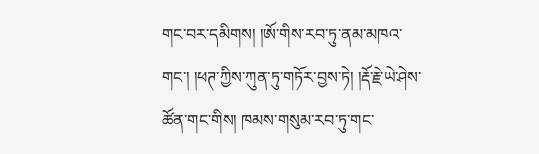གང་བར་དམིགས། །ཨོ་གིས་རབ་ཏུ་ནམ་མཁའ་གང་། །ཕཊ་ཀྱིས་ཀུན་ཏུ་གཏོར་བྱས་ཏེ། །རྡོ་རྗེ་ཡེ་ཤེས་ཚོན་གང་གིས། ཁམས་གསུམ་རབ་ཏུ་གང་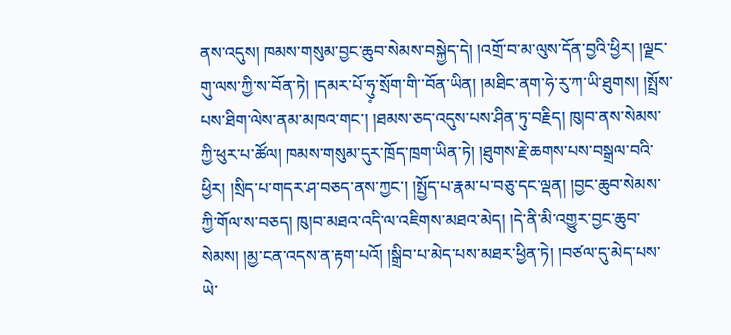ནས་འདུས། ཁམས་གསུམ་བྱང་ཆུབ་སེམས་བསྐྱེད་དེ། །འགྲོ་བ་མ་ལུས་དོན་བྱའི་ཕྱིར། །ལྗང་གུ་ལས་ཀྱི་ས་བོན་ཏེ། །དམར་པོ་ཧུ༷་སྲོག་གི་་བོན་ཡིན། །མཐིང་ནག་ཧེ་རུ་ཀ་ཡི་ཐུགས། །སྤྲོས་པས་ཐིག་ལེས་ནམ་མཁའ་གང་། །ཐམས་ཅད་འདུས་པས་ཤིན་ཏུ་བརྗིད། ཁུ།བ་ནས་སེམས་ཀྱི་ཕུར་པ་ཚོལ། ཁམས་གསུམ་དུར་ཁྲོད་ཁྲག་ཡིན་ཏེ། །ཐུགས་རྗེ་ཆགས་པས་བསྒྲལ་བའི་ཕྱིར། །སྲིད་པ་གདར་ཤ་བཅད་ནས་ཀྱང་། །སྤྱོད་པ་རྣམ་པ་བཅུ་དང་ལྡན། །བྱང་ཆུབ་སེམས་ཀྱི་གོལ་ས་བཅད། ཁུ།བ་མཐའ་འདི་ལ་འཇིགས་མཐའ་མེད། །དེ་ནི་མི་འགྱུར་བྱང་ཆུབ་སེམས། །མྱ་ངན་འདས་ན་རྟག་པའོ། །སྒྲིབ་པ་མེད་པས་མཐར་ཕྱིན་ཏེ། །བཙལ་དུ་མེད་པས་ཡེ་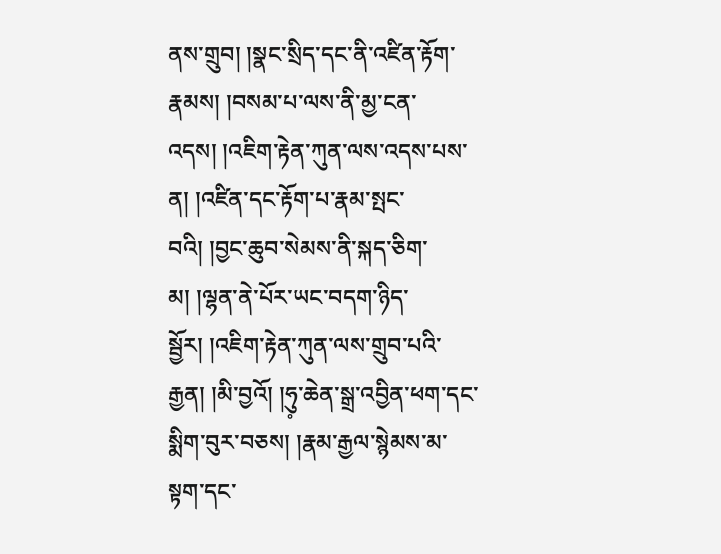ནས་གྲུབ། །སྣང་སྲིད་དང་ནི་འཛིན་རྟོག་རྣམས། །བསམ་པ་ལས་ནི་མྱ་ངན་འདས། །འཇིག་རྟེན་ཀུན་ལས་འདས་པས་ན། །འཛིན་དང་རྟོག་པ་རྣམ་སྤང་བའི། །བྱང་ཆུབ་སེམས་ནི་སྐད་ཅིག་མ། །ལྷན་ནེ་པོར་ཡང་བདག་ཉིད་སྦྱོར། །འཇིག་རྟེན་ཀུན་ལས་གྲུབ་པའི་རྒྱན། །མི་བྱའོ། །ཧུ༷་ཆེན་སྒྲ་འབྱིན་ཕག་དང་སྨིག་བུར་བཅས། །རྣམ་རྒྱལ་སྙེམས་མ་སྟག་དང་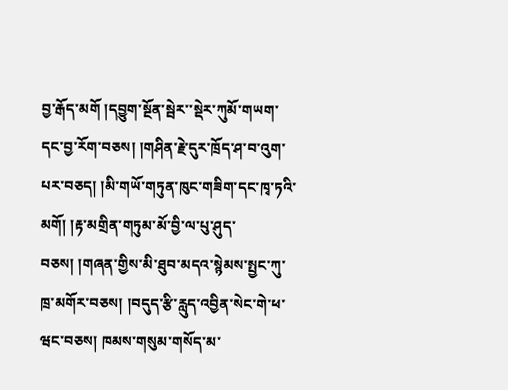བྱ་རྒོད་མགོ །དབྱུག་སྔོན་སྦེར་་སྡེར་ཀུམོ་གཡག་དང་བྱ་རོག་བཅས། །གཤིན་རྗེ་དུར་ཁྲོད་ཤ་བ་འུག་པར་བཅད། །མི་གཡོ་གཏུན་ཁུང་གཟིག་དང་ཁྭ་ཏའི་མགོ། །རྟ་མགྲིན་གཏུམ་མོ་བྱི་ལ་པུ་ཤུད་བཅས། །གཞན་གྱིས་མི་ཐུབ་མདའ་སྙེམས་སྤྱང་ཀུ་ཁྲ་མགོར་བཅས། །བདུད་རྩི་རླུད་འབྱིན་སེང་གེ་ཕ་ཝང་བཅས། ཁམས་གསུམ་གསོད་མ་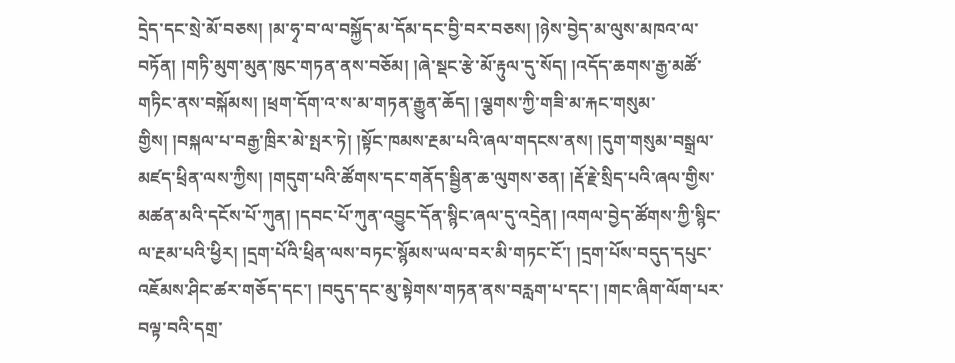དྲེད་དང་སྲེ་མོ་བཅས། །མ་ཧྭ་བ་ལ་བསྐྱོད་མ་དོམ་དང་བྱི་བར་བཅས། །ཉེས་བྱེད་མ་ལུས་མཁའ་ལ་བཏོན། །གཏི་མུག་མུན་ཁུང་གཏན་ནས་བཅོམ། །ཞེ་སྡང་རྩེ་མོ་རྟུལ་དུ་སོད། །འདོད་ཆགས་རྒྱ་མཚོ་གཏིང་ནས་བསྐོམས། །ཕྲག་དོག་འ་ས་མ་གཏན་རྒྱུན་ཆོད། །ལྕགས་ཀྱི་གཟི་མ་རྐང་གསུམ་གྱིས། །བསྐལ་པ་བརྒྱ་ཁྲིར་མེ་སྤར་ཏེ། །སྟོང་ཁམས་རྔམ་པའི་ཞལ་གདངས་ནས། །དུག་གསུམ་བསྒྲལ་མཛད་ཕྲིན་ལས་ཀྱིས། །གདུག་པའི་ཚོགས་དང་གནོད་སྦྱིན་ཆ་ལུགས་ཅན། །རྡོ་རྗེ་སྲིད་པའི་ཞལ་གྱིས་མཚན་མའི་དངོས་པོ་ཀུན། །དབང་པོ་ཀུན་འབྱུང་དོན་སྙིང་ཞལ་དུ་འདྲེན། །འགལ་བྱེད་ཚོགས་ཀྱི་སྙིང་ལ་རྔམ་པའི་ཕྱིར། །དྲག་པོའི་ཕྲིན་ལས་བཏང་སྙོམས་ཡལ་བར་མི་གཏང་ངོ་། །དྲག་པོས་བདུད་དཔུང་འཇོམས་ཤིང་ཚར་གཅོད་དང་། །བདུད་དང་མུ་སྟེགས་གཏན་ནས་བརླག་པ་དང་། །གང་ཞིག་ལོག་པར་བལྟ་བའི་དགྲ་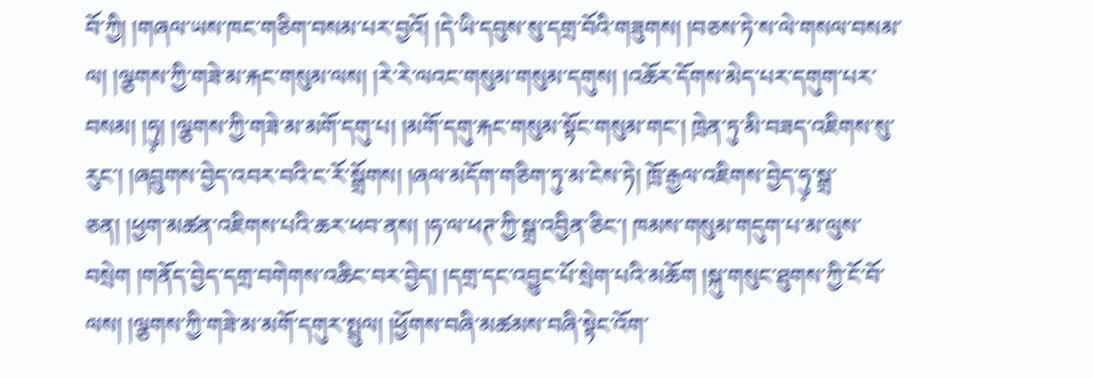བོ་ཀྱི། །གཞལ་ཡས་ཁང་གཅིག་བསམ་པར་བྱའོ། །དེ་ཡི་དབུས་སུ་དགྲ་བོའི་གཟུགས། །བཅས་ཏེ་ས་ལེ་གསལ་བསམ་ལ། །ལྕགས་ཀྱི་གཟེ་མ་རྐང་གསུམ་ལས། །རེ་རེ་ལའང་གསུམ་གསུམ་དགུས། །འཆོར་དོགས་མེད་པར་དགུག་པར་བསམ། །ཧུ༷། །ལྕགས་ཀྱི་གཟེ་མ་མགོ་དགུ་པ། །མགོ་དགུ་རྐང་གསུམ་སྟོང་གསུམ་གང་། ཁྲེན་ཏུ་མི་བཟད་འཇིགས་སུ་རུང་། །ཞབྲུགས་བྱེད་འབར་བའི་ང་རོ་སྒྲོགས། །ཞལ་མདོག་གཅིག་ཏུ་མ་ངེས་ཏེ། ཁྲོ་རྒྱལ་འཇིགས་བྱེད་ཧུ༷་སྒྲ་ཅན། །ཕྱག་མཚན་འཇིགས་པའི་ཆར་ཕབ་ནས། །ཧ་ལ་ཕཊ་ཀྱི་སྒྲ་འབྱིན་ཅིང་། ཁམས་གསུམ་གདུག་པ་མ་ལུས་བསྲེག །གནོད་བྱེད་དགྲ་བགེགས་འཆིང་བར་བྱེད། །དགྲ་དང་འབྱུང་པོ་སྲེག་པའི་མཆོག །སྐུ་གསུང་ཐུགས་ཀྱི་ངོ་བོ་ལས། །ལྕགས་ཀྱི་གཟེ་མ་མགོ་དགུར་སྤྲུལ། །ཕྱོགས་བཞི་མཚམས་བཞི་སྟེང་འོག་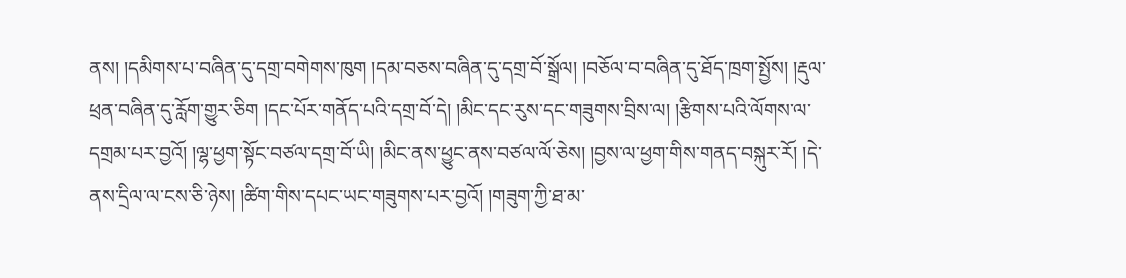ནས། །དམིགས་པ་བཞིན་དུ་དགྲ་བགེགས་ཁུག །དམ་བཅས་བཞིན་དུ་དགྲ་བོ་སྒྲོལ། །བཅོལ་བ་བཞིན་དུ་ཐོད་ཁྲག་སྤྱོས། །རྡུལ་ཕྲན་བཞིན་དུ་རློག་གྱུར་ཅིག །དང་པོར་གནོད་པའི་དགྲ་བོ་དེ། །མིང་དང་རུས་དང་གཟུགས་བྲིས་ལ། །རྩིགས་པའི་ལོགས་ལ་དགྲམ་པར་བྱའོ། །ལྷ་ཕྱག་སྟོང་བཙལ་དགྲ་བོ་ཡི། །མིང་ནས་ཕྱུང་ནས་བཙལ་ལོ་ཅེས། །བྱས་ལ་ཕྱག་གིས་གནད་བསྐུར་རོ། །དེ་ནས་དྲིལ་ལ་ངས་ཅི་ཉེས། །ཚིག་གིས་དཔང་ཡང་གཟུགས་པར་བྱའོ། །གཟུག་ཀྱི་ཐ་མ་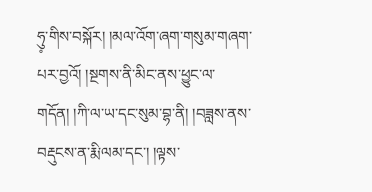ཧུ༷་གིས་བསྐོར། །མལ་འོག་ཞག་གསུམ་གཞག་པར་བྱའོ། །སྔགས་ནི་མིང་ནས་ཕྱུང་ལ་གདོན། །ཀི་ལ་ཡ་དང་སུམ་བྷ་ནི། །བཟླས་ནས་བརྡུངས་ན་རྨི་ལམ་དང་། །ལྟས་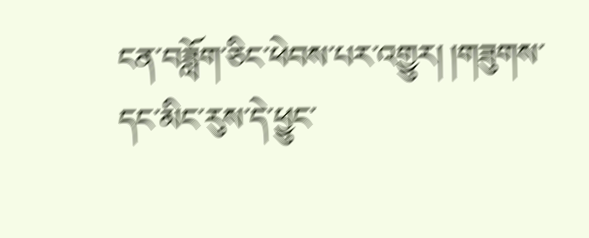ངན་བཟློག་ཅིང་ཕེབས་པར་འགྱུར། །གཟུགས་དང་མིང་རུས་དེ་ཕྱུང་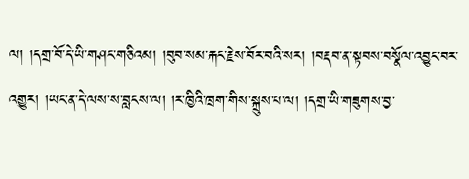ལ། །དགྲ་བོ་དེ་ཡི་གཤང་གཅིའམ། །བུབ་སམ་རྐང་རྗེས་བོར་བའི་སར། །བརྡབ་ན་སྟབས་བསྣོལ་འབྱུང་བར་འགྱུར། །ཡང་ན་དེ་ལས་ས་བླངས་ལ། །ར་ཁྱིའི་ཁྲག་གིས་སྐྲུས་པ་ལ། །དགྲ་ཡི་གཟུགས་བྱ་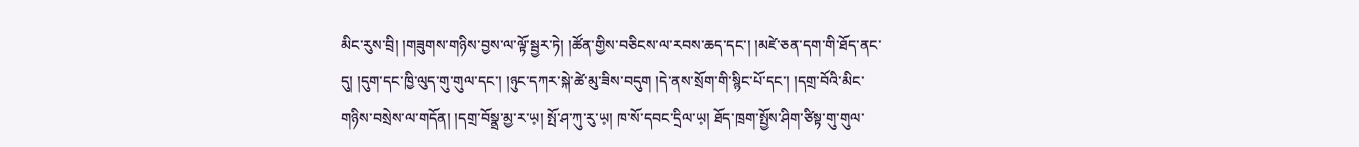མིང་རུས་བྲི། །གཟུགས་གཉིས་བྱས་ལ་ལྟོ་སྦྱར་ཏེ། །ཚོན་གྱིས་བཅིངས་ལ་རབས་ཆད་དང་། །མཛེ་ཅན་དག་གི་ཐོད་ནང་དུ། །དུག་དང་ཁྱི་ལུད་གུ་གུལ་དང་། །ཉུང་དཀར་སྐེ་ཚེ་མུ་ཟིས་བདུག །དེ་ནས་སྲོག་གི་སྙིང་པོ་དང་། །དགྲ་བོའི་མིང་གཉིས་བསྲེས་ལ་གདོན། །དགྲ་བོསྣྲ་མྱ་ར་ཡ༷། སྤོ་ཤ་ཀུ་རུ་ཡ༷། ཁ་སོ་དབང་དྲིལ་ཡ༷། ཐོད་ཁྲག་སྤྱོས་ཤིག་ཙིསྟ་གུ་གུལ་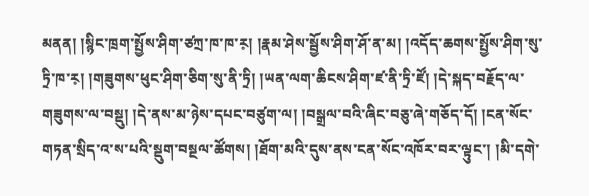མནན། །སྙིང་ཁྲག་སྤྱོས་ཤིག་ཙཀྲ་ཁ་ཁ་ར༷། །རྣམ་ཤེས་སྦྱོས་ཤིག་ཤོ་ན་མ། །འདོད་ཆགས་སྤྱོས་ཤིག་སུ་ཏྲི་ཁ་ར༷། །གཟུགས་ཕུང་ཤིག་ཅིག་སུ་ནི་ཏྲི། །ཡན་ལག་ཆིངས་ཤིག་ཛ་ནི་ཏྲི་ཛོ། །དེ་སྐད་བརྗོད་ལ་གཟུགས་ལ་བསྡུ། །དེ་ནས་མ་ཉེས་དཔང་བཙུག་ལ། །བསྒྲལ་བའི་ཞིང་བཅུ་ཞེ་གཅོད་དོ། །ངན་སོང་གཏན་སྲིད་འ་ས་པའི་སྡུག་བསྔལ་ཚོགས། །ཐོག་མའི་དུས་ནས་ངན་སོང་འཁོར་བར་ལྟུང་། །མི་དགེ་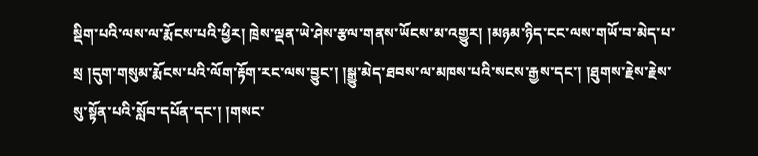སྡིག་པའི་ལས་ལ་རྨོངས་པའི་ཕྱིར། ཁྲེས་ལྡན་ཡེ་ཤེས་རྩལ་གནས་ཡོངས་མ་འགྱུར། །མཉམ་ཉིད་ངང་ལས་གཡོ་བ་མེད་པ་སྲ །དུག་གསུམ་རྨོངས་པའི་ལོག་རྟོག་རང་ལས་བྱུང་། །སྒྱུ་མེད་ཐབས་ལ་མཁས་པའི་སངས་རྒྱས་དང་། །ཐུགས་རྗེས་རྗེས་སུ་སྟོན་པའི་སློབ་དཔོན་དང་། །གསང་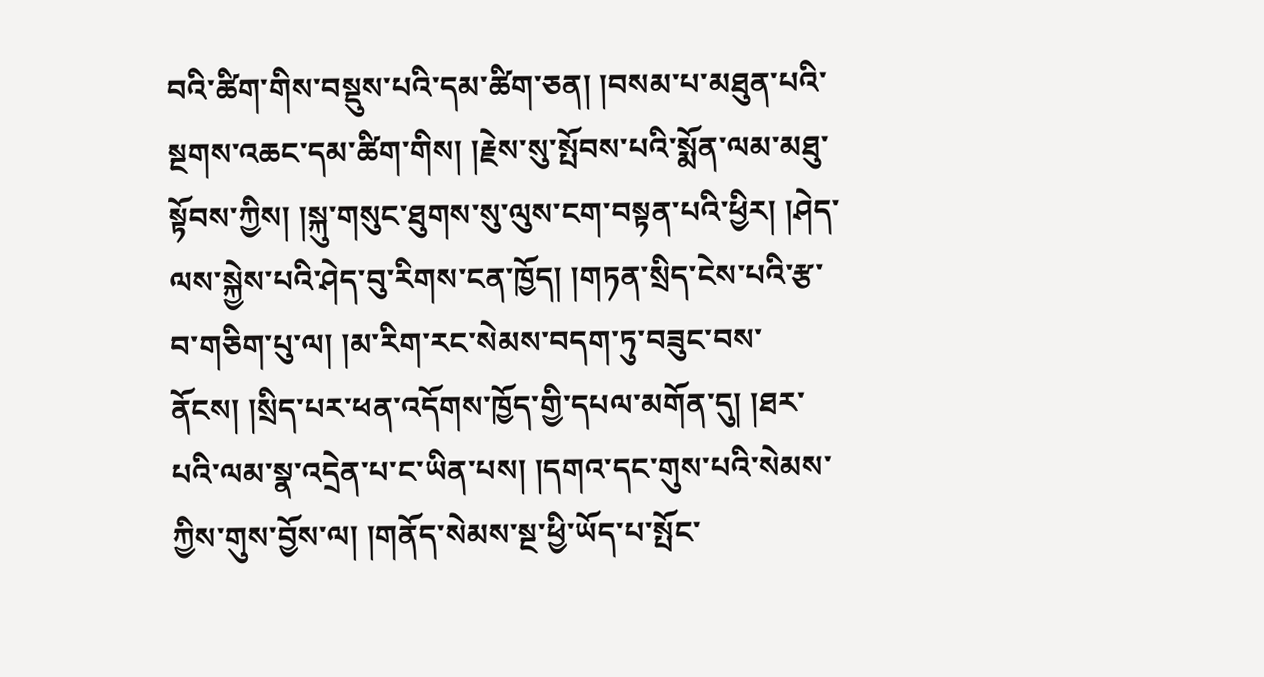བའི་ཚིག་གིས་བསྡུས་པའི་དམ་ཚིག་ཅན། །བསམ་པ་མཐུན་པའི་སྔགས་འཆང་དམ་ཚིག་གིས། །རྗེས་སུ་སྤོབས་པའི་སྨོན་ལམ་མཐུ་སྟོབས་ཀྱིས། །སྐུ་གསུང་ཐུགས་སུ་ལུས་ངག་བསྟན་པའི་ཕྱིར། །ཤེད་ལས་སྐྱེས་པའི་ཤེད་བུ་རིགས་ངན་ཁྱོད། །གཏན་སྲིད་ངེས་པའི་རྩ་བ་གཅིག་པུ་ལ། །མ་རིག་རང་སེམས་བདག་ཏུ་བཟུང་བས་ནོངས། །སྲིད་པར་ཕན་འདོགས་ཁྱོད་གྱི་དཔལ་མགོན་དུ། །ཐར་པའི་ལམ་སྣ་འདྲེན་པ་ང་ཡིན་པས། །དགའ་དང་གུས་པའི་སེམས་ཀྱིས་གུས་བྱོས་ལ། །གནོད་སེམས་སྔ་ཕྱི་ཡོད་པ་སྤོང་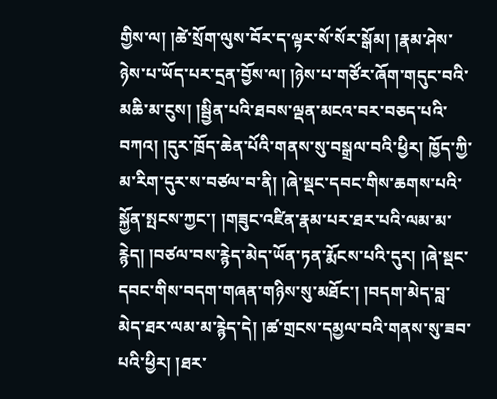གྱིས་ལ། །ཚེ་སྲོག་ལུས་བོར་ད་ལྟར་སོ་སོར་སྒོམ། །རྣམ་ཤེས་ཉེས་པ་ཡོད་པར་དྲན་བྱོས་ལ། །ཉེས་པ་གཙོར་ཞོག་གདུང་བའི་མཆི་མ་ངུས། །སྦྱིན་པའི་ཐབས་ལྡན་མངའ་བར་བཅད་པའི་བཀའ། །དུར་ཁྲོད་ཆེན་པོའི་གནས་སུ་བསྒྲལ་བའི་ཕྱིར། ཁྱོད་ཀྱི་མ་རིག་དུར་ས་བཙལ་བ་ནི། །ཞེ་སྡང་དབང་གིས་ཆགས་པའི་སྐྱོན་སྤངས་ཀྱང་། །གཟུང་འཛིན་རྣམ་པར་ཐར་པའི་ལམ་མ་རྙེད། །བཙལ་བས་རྙེད་མེད་ཡོན་ཏན་རྨོངས་པའི་དུར། །ཞེ་སྡང་དབང་གིས་བདག་གཞན་གཉིས་སུ་མཐོང་། །བདག་མེད་བླ་མེད་ཐར་ལམ་མ་རྙེད་དེ། །ཚ་གྲངས་དམྱལ་བའི་གནས་སུ་ཟབ་པའི་ཕྱིར། །ཐར་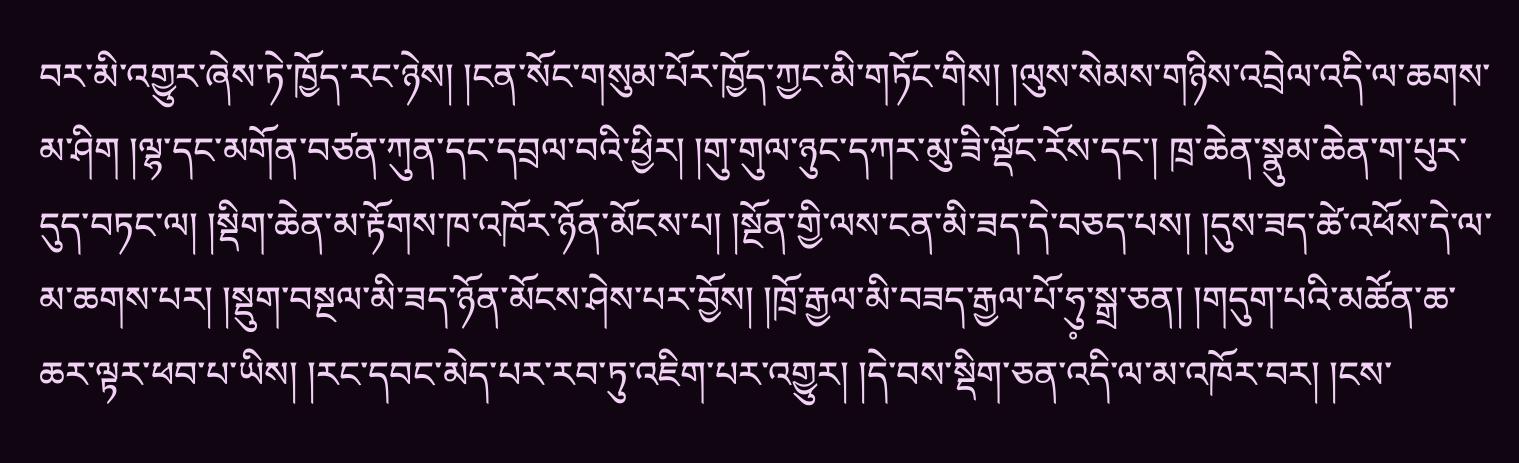བར་མི་འགྱུར་ཞེས་ཏེ་ཁྱོད་རང་ཉེས། །ངན་སོང་གསུམ་པོར་ཁྱོད་ཀྱང་མི་གཏོང་གིས། །ལུས་སེམས་གཉིས་འབྲེལ་འདི་ལ་ཆགས་མ་ཤིག །ལྷ་དང་མགོན་བཙན་ཀུན་དང་དབྲལ་བའི་ཕྱིར། །གུ་གུལ་ཉུང་དཀར་མུ་ཟི་ལྡོང་རོས་དང་། ཁྲ་ཆེན་སྣུམ་ཆེན་ག་པུར་དུད་བཏང་ལ། །སྡིག་ཆེན་མ་རྟོགས་ཁ་འཁོར་ཉོན་མོངས་པ། །སྔོན་གྱི་ལས་ངན་མི་ཟད་དེ་བཅད་པས། །དུས་ཟད་ཚེ་འཕོས་དེ་ལ་མ་ཆགས་པར། །སྡུག་བསྔལ་མི་ཟད་ཉོན་མོངས་ཤེས་པར་བྱོས། །ཁྲོ་རྒྱལ་མི་བཟད་རྒྱལ་པོ་ཧུ༷་སྒྲ་ཅན། །གདུག་པའི་མཚོན་ཆ་ཆར་ལྟར་ཕབ་པ་ཡིས། །རང་དབང་མེད་པར་རབ་ཏུ་འཇིག་པར་འགྱུར། །དེ་བས་སྡིག་ཅན་འདི་ལ་མ་འཁོར་བར། །ངས་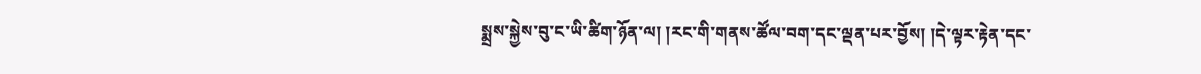སྨྲས་སྐྱེས་བུ་ང་ཡི་ཚིག་ཉོན་ལ། །རང་གི་གནས་ཚོལ་བག་དང་ལྡན་པར་བྱོས། །དེ་ལྟར་རྟེན་དང་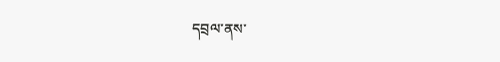དབྲལ་ནས་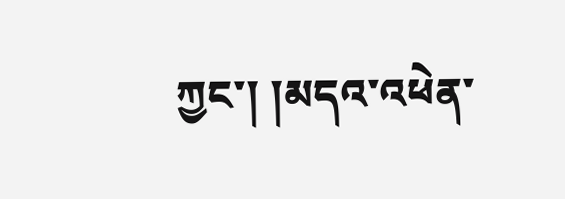ཀྱང་། །མདའ་འཕེན་